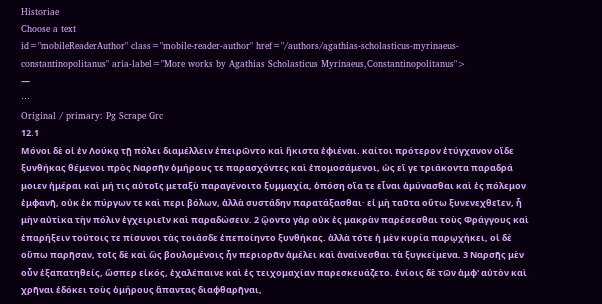Historiae
Choose a text
id="mobileReaderAuthor" class="mobile-reader-author" href="/authors/agathias-scholasticus-myrinaeus-constantinopolitanus" aria-label="More works by Agathias Scholasticus Myrinaeus,Constantinopolitanus">
—
⋯
Original / primary: Pg Scrape Grc
12.1
Μόνοι δὲ οἱ ἐν Λούκᾳ τῇ πόλει διαμέλλειν ἐπειρῶντο καὶ ἥκιστα ἐφιέναι. καίτοι πρότερον ἐτύγχανον οἵδε ξυνθήκας θέμενοι πρὸς Ναρσῆν ὁμήρους τε παρασχόντες καὶ ἐπομοσάμενοι, ὡς εἴ γε τριάκοντα παραδρά μοιεν ἡμέραι καὶ μή τις αὐτοῖς μεταξὺ παραγένοιτο ξυμμαχία, ὁπόση οἵα τε εἶναι ἀμύνασθαι καὶ ἐς πόλεμον ἐμφανῆ, οὐκ ἐκ πύργων τε καὶ περι βόλων, ἀλλὰ συστάδην παρατάξασθαι· εἰ μὴ ταῦτα οὕτω ξυνενεχθεῖεν, ἦ μὴν αὐτίκα τὴν πόλιν ἐγχειριεῖν καὶ παραδώσειν. 2 ᾤοντο γὰρ οὐκ ἐς μακρὰν παρέσεσθαι τοὺς Φράγγους καὶ ἐπαρήξειν τούτοις τε πίσυνοι τὰς τοιάσδε ἐπεποίηντο ξυνθήκας. ἀλλὰ τότε ἡ μὲν κυρία παρῳχήκει, οἱ δὲ οὔπω παρῆσαν, τοῖς δὲ καὶ ὣς βουλομένοις ἦν περιορᾶν ἀμέλει καὶ ἀναίνεσθαι τὰ ξυγκείμενα. 3 Ναρσῆς μὲν οὖν ἐξαπατηθείς, ὥσπερ εἰκός, ἐχαλέπαινε καὶ ἐς τειχομαχίαν παρεσκευάζετο. ἐνίοις δὲ τῶν ἀμφ' αὐτὸν καὶ χρῆναι ἐδόκει τοὺς ὁμήρους ἅπαντας διαφθαρῆναι,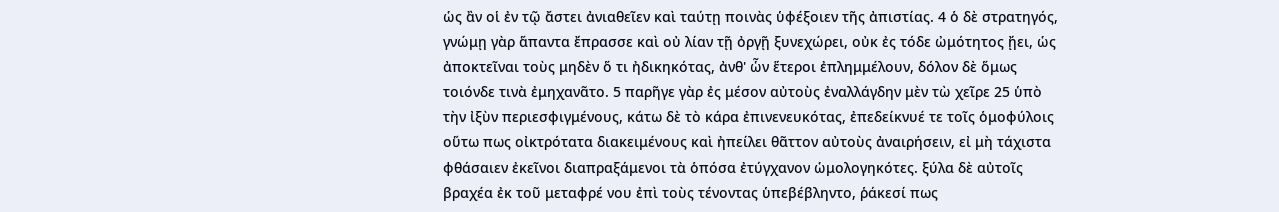ὡς ἂν οἱ ἐν τῷ ἄστει ἀνιαθεῖεν καὶ ταύτῃ ποινὰς ὑφέξοιεν τῆς ἀπιστίας. 4 ὁ δὲ στρατηγός, γνώμῃ γὰρ ἅπαντα ἔπρασσε καὶ οὐ λίαν τῇ ὀργῇ ξυνεχώρει, οὐκ ἐς τόδε ὠμότητος ᾔει, ὡς ἀποκτεῖναι τοὺς μηδὲν ὅ τι ἠδικηκότας, ἀνθ' ὧν ἕτεροι ἐπλημμέλουν, δόλον δὲ ὅμως τοιόνδε τινὰ ἐμηχανᾶτο. 5 παρῆγε γὰρ ἐς μέσον αὐτοὺς ἐναλλάγδην μὲν τὼ χεῖρε 25 ὑπὸ τὴν ἰξὺν περιεσφιγμένους, κάτω δὲ τὸ κάρα ἐπινενευκότας, ἐπεδείκνυέ τε τοῖς ὁμοφύλοις οὕτω πως οἰκτρότατα διακειμένους καὶ ἠπείλει θᾶττον αὐτοὺς ἀναιρήσειν, εἰ μὴ τάχιστα φθάσαιεν ἐκεῖνοι διαπραξάμενοι τὰ ὁπόσα ἐτύγχανον ὡμολογηκότες. ξύλα δὲ αὐτοῖς βραχέα ἐκ τοῦ μεταφρέ νου ἐπὶ τοὺς τένοντας ὑπεβέβληντο, ῥάκεσί πως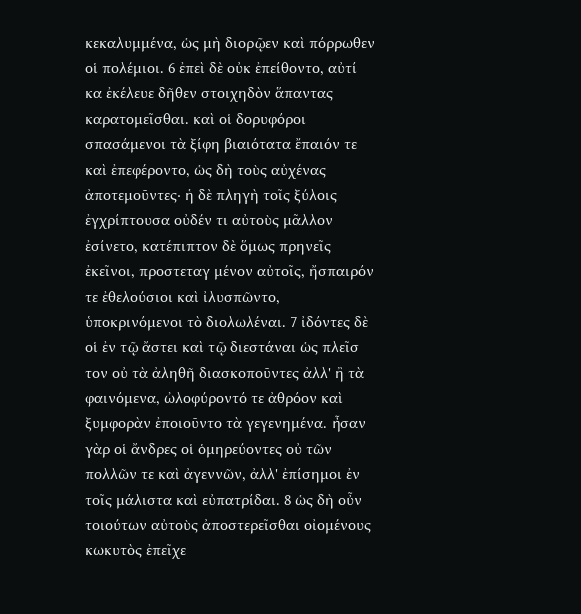κεκαλυμμένα, ὡς μὴ διορῷεν καὶ πόρρωθεν οἱ πολέμιοι. 6 ἐπεὶ δὲ οὐκ ἐπείθοντο, αὐτί κα ἐκέλευε δῆθεν στοιχηδὸν ἅπαντας καρατομεῖσθαι. καὶ οἱ δορυφόροι σπασάμενοι τὰ ξίφη βιαιότατα ἔπαιόν τε καὶ ἐπεφέροντο, ὡς δὴ τοὺς αὐχένας ἀποτεμοῦντες· ἡ δὲ πληγὴ τοῖς ξύλοις ἐγχρίπτουσα οὐδέν τι αὐτοὺς μᾶλλον ἐσίνετο, κατέπιπτον δὲ ὅμως πρηνεῖς ἐκεῖνοι, προστεταγ μένον αὐτοῖς, ἤσπαιρόν τε ἐθελούσιοι καὶ ἰλυσπῶντο, ὑποκρινόμενοι τὸ διολωλέναι. 7 ἰδόντες δὲ οἱ ἐν τῷ ἄστει καὶ τῷ διεστάναι ὡς πλεῖσ τον οὐ τὰ ἀληθῆ διασκοποῦντες ἀλλ' ἢ τὰ φαινόμενα, ὠλοφύροντό τε ἀθρόον καὶ ξυμφορὰν ἐποιοῦντο τὰ γεγενημένα. ἦσαν γὰρ οἱ ἄνδρες οἱ ὁμηρεύοντες οὐ τῶν πολλῶν τε καὶ ἀγεννῶν, ἀλλ' ἐπίσημοι ἐν τοῖς μάλιστα καὶ εὐπατρίδαι. 8 ὡς δὴ οὖν τοιούτων αὐτοὺς ἀποστερεῖσθαι οἰομένους κωκυτὸς ἐπεῖχε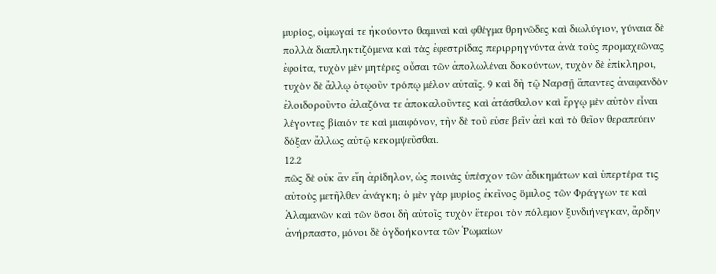μυρίος, οἰμωγαί τε ἠκούοντο θαμιναὶ καὶ φθέγμα θρηνῶδες καὶ διωλύγιον, γύναια δὲ πολλὰ διαπληκτιζόμενα καὶ τὰς ἐφεστρίδας περιρρηγνύντα ἀνὰ τοὺς προμαχεῶνας ἐφοίτα, τυχὸν μὲν μητέρες οὖσαι τῶν ἀπολωλέναι δοκούντων, τυχὸν δὲ ἐπίκληροι, τυχὸν δὲ ἄλλῳ ὁτῳοῦν τρόπῳ μέλον αὐταῖς. 9 καὶ δὴ τῷ Ναρσῇ ἅπαντες ἀναφανδὸν ἐλοιδοροῦντο ἀλαζόνα τε ἀποκαλοῦντες καὶ ἀτάσθαλον καὶ ἔργῳ μὲν αὐτὸν εἶναι λέγοντες βίαιόν τε καὶ μιαιφόνον, τὴν δὲ τοῦ εὐσε βεῖν ἀεὶ καὶ τὸ θεῖον θεραπεύειν δόξαν ἄλλως αὐτῷ κεκομψεῦσθαι.
12.2
πῶς δὲ οὐκ ἂν εἴη ἀρίδηλον, ὡς ποινὰς ὑπέσχον τῶν ἀδικημάτων καὶ ὑπερτέρα τις αὐτοὺς μετῆλθεν ἀνάγκη; ὁ μὲν γὰρ μυρίος ἐκεῖνος ὅμιλος τῶν Φράγγων τε καὶ Ἀλαμανῶν καὶ τῶν ὅσοι δὴ αὐτοῖς τυχὸν ἕτεροι τὸν πόλεμον ξυνδιήνεγκαν, ἄρδην ἀνήρπαστο, μόνοι δὲ ὀγδοήκοντα τῶν Ῥωμαίων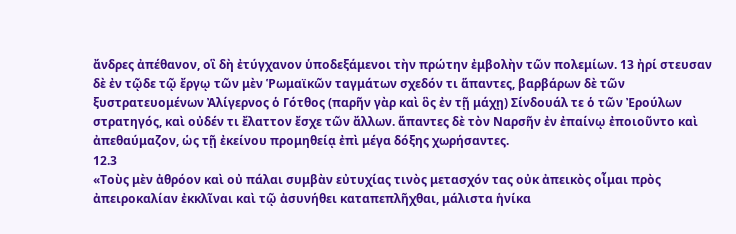ἄνδρες ἀπέθανον, οἳ δὴ ἐτύγχανον ὑποδεξάμενοι τὴν πρώτην ἐμβολὴν τῶν πολεμίων. 13 ἠρί στευσαν δὲ ἐν τῷδε τῷ ἔργῳ τῶν μὲν Ῥωμαϊκῶν ταγμάτων σχεδόν τι ἅπαντες, βαρβάρων δὲ τῶν ξυστρατευομένων Ἀλίγερνος ὁ Γότθος (παρῆν γὰρ καὶ ὃς ἐν τῇ μάχῃ) Σίνδουάλ τε ὁ τῶν Ἐρούλων στρατηγός, καὶ οὐδέν τι ἔλαττον ἔσχε τῶν ἄλλων. ἅπαντες δὲ τὸν Ναρσῆν ἐν ἐπαίνῳ ἐποιοῦντο καὶ ἀπεθαύμαζον, ὡς τῇ ἐκείνου προμηθείᾳ ἐπὶ μέγα δόξης χωρήσαντες.
12.3
«Τοὺς μὲν ἀθρόον καὶ οὐ πάλαι συμβὰν εὐτυχίας τινὸς μετασχόν τας οὐκ ἀπεικὸς οἶμαι πρὸς ἀπειροκαλίαν ἐκκλῖναι καὶ τῷ ἀσυνήθει καταπεπλῆχθαι, μάλιστα ἡνίκα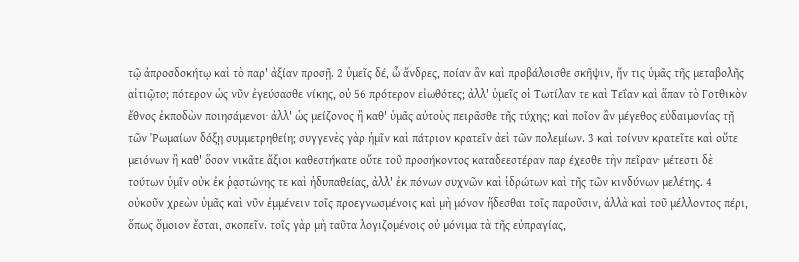τῷ ἀπροσδοκήτῳ καὶ τὸ παρ' ἀξίαν προσῇ. 2 ὑμεῖς δέ, ὦ ἄνδρες, ποίαν ἂν καὶ προβάλοισθε σκῆψιν, ἤν τις ὑμᾶς τῆς μεταβολῆς αἰτιῷτο; πότερον ὡς νῦν ἐγεύσασθε νίκης, οὐ 56 πρότερον εἰωθότες; ἀλλ' ὑμεῖς οἱ Τωτίλαν τε καὶ Τεΐαν καὶ ἅπαν τὸ Γοτθικὸν ἔθνος ἐκποδὼν ποιησάμενοι· ἀλλ' ὡς μείζονος ἢ καθ' ὑμᾶς αὐτοὺς πειρᾶσθε τῆς τύχης; καὶ ποῖον ἂν μέγεθος εὐδαιμονίας τῇ τῶν Ῥωμαίων δόξῃ συμμετρηθείη; συγγενὲς γὰρ ἡμῖν καὶ πάτριον κρατεῖν ἀεὶ τῶν πολεμίων. 3 καὶ τοίνυν κρατεῖτε καὶ οὔτε μειόνων ἢ καθ' ὅσον νικᾶτε ἄξιοι καθεστήκατε οὔτε τοῦ προσήκοντος καταδεεστέραν παρ έχεσθε τὴν πεῖραν· μέτεστι δὲ τούτων ὑμῖν οὐκ ἐκ ῥᾳστώνης τε καὶ ἡδυπαθείας, ἀλλ' ἐκ πόνων συχνῶν καὶ ἱδρώτων καὶ τῆς τῶν κινδύνων μελέτης. 4 οὐκοῦν χρεὼν ὑμᾶς καὶ νῦν ἐμμένειν τοῖς προεγνωσμένοις καὶ μὴ μόνον ἥδεσθαι τοῖς παροῦσιν, ἀλλὰ καὶ τοῦ μέλλοντος πέρι, ὅπως ὅμοιον ἔσται, σκοπεῖν. τοῖς γὰρ μὴ ταῦτα λογιζομένοις οὐ μόνιμα τὰ τῆς εὐπραγίας,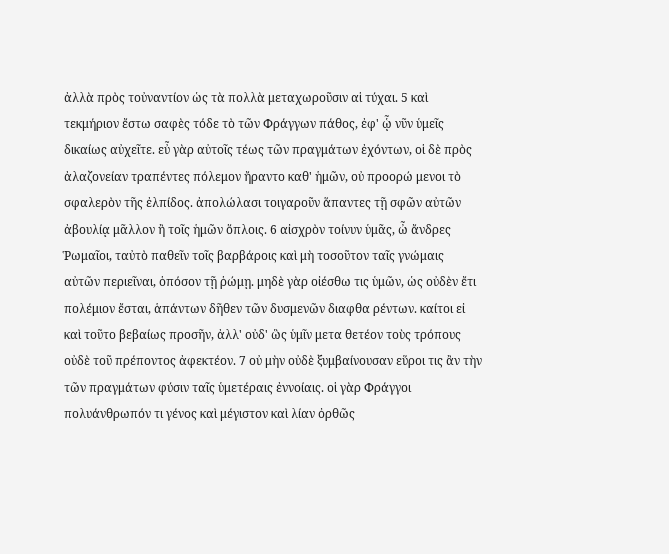ἀλλὰ πρὸς τοὐναντίον ὡς τὰ πολλὰ μεταχωροῦσιν αἱ τύχαι. 5 καὶ τεκμήριον ἔστω σαφὲς τόδε τὸ τῶν Φράγγων πάθος, ἐφ' ᾧ νῦν ὑμεῖς δικαίως αὐχεῖτε. εὖ γὰρ αὐτοῖς τέως τῶν πραγμάτων ἐχόντων, οἱ δὲ πρὸς ἀλαζονείαν τραπέντες πόλεμον ἤραντο καθ' ἡμῶν, οὐ προορώ μενοι τὸ σφαλερὸν τῆς ἐλπίδος. ἀπολώλασι τοιγαροῦν ἅπαντες τῇ σφῶν αὐτῶν ἀβουλίᾳ μᾶλλον ἢ τοῖς ἡμῶν ὅπλοις. 6 αἰσχρὸν τοίνυν ὑμᾶς, ὦ ἄνδρες Ῥωμαῖοι, ταὐτὸ παθεῖν τοῖς βαρβάροις καὶ μὴ τοσοῦτον ταῖς γνώμαις αὐτῶν περιεῖναι, ὁπόσον τῇ ῥώμῃ. μηδὲ γὰρ οἰέσθω τις ὑμῶν, ὡς οὐδὲν ἔτι πολέμιον ἔσται, ἁπάντων δῆθεν τῶν δυσμενῶν διαφθα ρέντων. καίτοι εἰ καὶ τοῦτο βεβαίως προσῆν, ἀλλ' οὐδ' ὣς ὑμῖν μετα θετέον τοὺς τρόπους οὐδὲ τοῦ πρέποντος ἀφεκτέον. 7 οὐ μὴν οὐδὲ ξυμβαίνουσαν εὕροι τις ἂν τὴν τῶν πραγμάτων φύσιν ταῖς ὑμετέραις ἐννοίαις. οἱ γὰρ Φράγγοι πολυάνθρωπόν τι γένος καὶ μέγιστον καὶ λίαν ὀρθῶς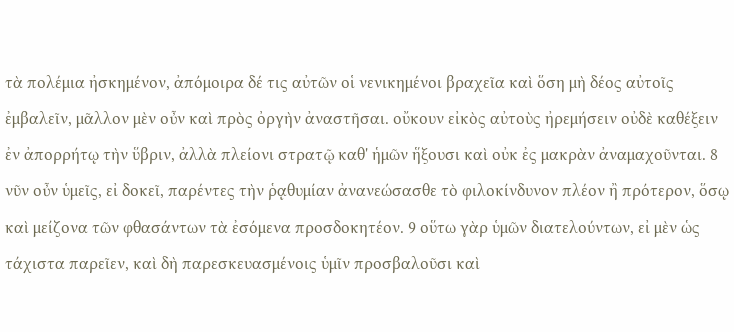τὰ πολέμια ἠσκημένον, ἀπόμοιρα δέ τις αὐτῶν οἱ νενικημένοι βραχεῖα καὶ ὅση μὴ δέος αὐτοῖς ἐμβαλεῖν, μᾶλλον μὲν οὖν καὶ πρὸς ὀργὴν ἀναστῆσαι. οὔκουν εἰκὸς αὐτοὺς ἠρεμήσειν οὐδὲ καθέξειν ἐν ἀπορρήτῳ τὴν ὕβριν, ἀλλὰ πλείονι στρατῷ καθ' ἡμῶν ἥξουσι καὶ οὐκ ἐς μακρὰν ἀναμαχοῦνται. 8 νῦν οὖν ὑμεῖς, εἰ δοκεῖ, παρέντες τὴν ῥᾳθυμίαν ἀνανεώσασθε τὸ φιλοκίνδυνον πλέον ἢ πρότερον, ὅσῳ καὶ μείζονα τῶν φθασάντων τὰ ἐσόμενα προσδοκητέον. 9 οὕτω γὰρ ὑμῶν διατελούντων, εἰ μὲν ὡς τάχιστα παρεῖεν, καὶ δὴ παρεσκευασμένοις ὑμῖν προσβαλοῦσι καὶ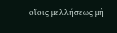οἵοις μελλήσεως μὴ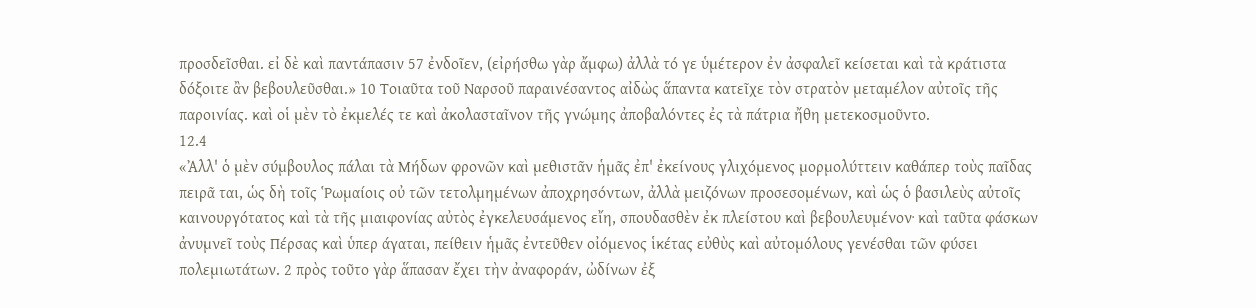προσδεῖσθαι. εἰ δὲ καὶ παντάπασιν 57 ἐνδοῖεν, (εἰρήσθω γὰρ ἄμφω) ἀλλὰ τό γε ὑμέτερον ἐν ἀσφαλεῖ κείσεται καὶ τὰ κράτιστα δόξοιτε ἂν βεβουλεῦσθαι.» 10 Τοιαῦτα τοῦ Ναρσοῦ παραινέσαντος αἰδὼς ἅπαντα κατεῖχε τὸν στρατὸν μεταμέλον αὐτοῖς τῆς παροινίας. καὶ οἱ μὲν τὸ ἐκμελές τε καὶ ἀκολασταῖνον τῆς γνώμης ἀποβαλόντες ἐς τὰ πάτρια ἤθη μετεκοσμοῦντο.
12.4
«Ἀλλ' ὁ μὲν σύμβουλος πάλαι τὰ Μήδων φρονῶν καὶ μεθιστᾶν ἡμᾶς ἐπ' ἐκείνους γλιχόμενος μορμολύττειν καθάπερ τοὺς παῖδας πειρᾶ ται, ὡς δὴ τοῖς Ῥωμαίοις οὐ τῶν τετολμημένων ἀποχρησόντων, ἀλλὰ μειζόνων προσεσομένων, καὶ ὡς ὁ βασιλεὺς αὐτοῖς καινουργότατος καὶ τὰ τῆς μιαιφονίας αὐτὸς ἐγκελευσάμενος εἴη, σπουδασθὲν ἐκ πλείστου καὶ βεβουλευμένον· καὶ ταῦτα φάσκων ἀνυμνεῖ τοὺς Πέρσας καὶ ὑπερ άγαται, πείθειν ἡμᾶς ἐντεῦθεν οἰόμενος ἱκέτας εὐθὺς καὶ αὐτομόλους γενέσθαι τῶν φύσει πολεμιωτάτων. 2 πρὸς τοῦτο γὰρ ἅπασαν ἔχει τὴν ἀναφοράν, ὠδίνων ἐξ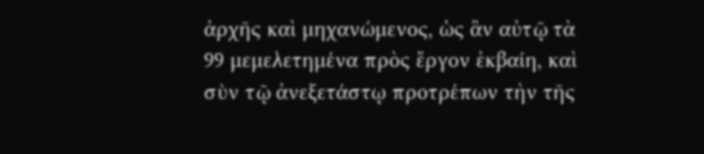ἀρχῆς καὶ μηχανώμενος, ὡς ἂν αὐτῷ τὰ 99 μεμελετημένα πρὸς ἔργον ἐκβαίη, καὶ σὺν τῷ ἀνεξετάστῳ προτρέπων τὴν τῆς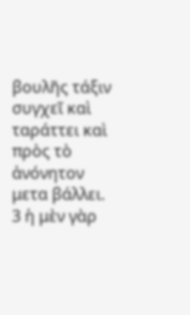βουλῆς τάξιν συγχεῖ καὶ ταράττει καὶ πρὸς τὸ ἀνόνητον μετα βάλλει. 3 ἡ μὲν γὰρ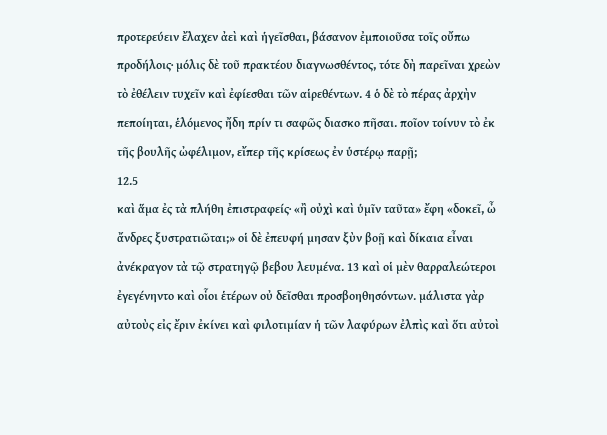προτερεύειν ἔλαχεν ἀεὶ καὶ ἡγεῖσθαι, βάσανον ἐμποιοῦσα τοῖς οὔπω προδήλοις· μόλις δὲ τοῦ πρακτέου διαγνωσθέντος, τότε δὴ παρεῖναι χρεὼν τὸ ἐθέλειν τυχεῖν καὶ ἐφίεσθαι τῶν αἱρεθέντων. 4 ὁ δὲ τὸ πέρας ἀρχὴν πεποίηται, ἑλόμενος ἤδη πρίν τι σαφῶς διασκο πῆσαι. ποῖον τοίνυν τὸ ἐκ τῆς βουλῆς ὠφέλιμον, εἴπερ τῆς κρίσεως ἐν ὑστέρῳ παρῇ;
12.5
καὶ ἅμα ἐς τὰ πλήθη ἐπιστραφείς· «ἢ οὐχὶ καὶ ὑμῖν ταῦτα» ἔφη «δοκεῖ, ὦ ἄνδρες ξυστρατιῶται;» οἱ δὲ ἐπευφή μησαν ξὺν βοῇ καὶ δίκαια εἶναι ἀνέκραγον τὰ τῷ στρατηγῷ βεβου λευμένα. 13 καὶ οἱ μὲν θαρραλεώτεροι ἐγεγένηντο καὶ οἷοι ἑτέρων οὐ δεῖσθαι προσβοηθησόντων. μάλιστα γὰρ αὐτοὺς εἰς ἔριν ἐκίνει καὶ φιλοτιμίαν ἡ τῶν λαφύρων ἐλπὶς καὶ ὅτι αὐτοὶ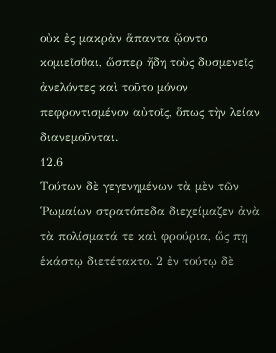οὐκ ἐς μακρὰν ἅπαντα ᾤοντο κομιεῖσθαι, ὥσπερ ἤδη τοὺς δυσμενεῖς ἀνελόντες καὶ τοῦτο μόνον πεφροντισμένον αὐτοῖς, ὅπως τὴν λείαν διανεμοῦνται.
12.6
Τούτων δὲ γεγενημένων τὰ μὲν τῶν Ῥωμαίων στρατόπεδα διεχείμαζεν ἀνὰ τὰ πολίσματά τε καὶ φρούρια, ὥς πῃ ἑκάστῳ διετέτακτο. 2 ἐν τούτῳ δὲ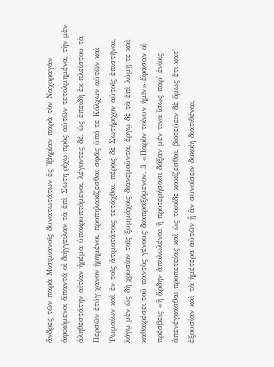ἄνδρες τῶν παρὰ Μισιμιανοῖς δυνατωτάτων ἐς Ἰβηρίαν παρὰ τὸν Ναχοραγὰν ἀφικόμενοι ἅπαντά οἱ διήγγειλαν τὰ ἐπὶ Σωτη ρίχῳ πρὸς αὐτῶν τετολμημένα, τὴν μὲν ἀληθεστάτην αἰτίαν ἠρέμα ὑποκρυπτόμενοι, λέγοντες δέ, ὡς ἐπειδὴ ἐκ πλείστου τὰ Περσῶν ἐτύγ χανον ᾑρημένοι, προπηλακίζεσθαι σφᾶς ὑπό τε Κόλχων αὐτῶν καὶ Ῥωμαίων καὶ ἐν τοῖς ἀτιμοτάτοις τετάχθαι, πέρας δὲ Σωτήριχον αὐτοῖς ἐπιστῆναι, λόγῳ μὲν ὡς δὴ χρυσίον τοῖς ξυμμάχοις διανεμοῦντα, ἔργῳ δὲ τὰ ἐπὶ λύμῃ τε καὶ καθαιρέσει τοῦ παντὸς γένους διαπραξόμενον. 3 «Παρὸν τοίνυν ἡμῖν» ἔφασαν οἱ πρέσβεις «ἢ ἄρδην ἀπολωλέναι ἢ προτερήσασι δόξαν μέν τινα ἴσως παρ' ἐνίοις ἀπενέγκασθαι προπετείας καὶ ὡς τοιοίδε κακίζεσθαι, βιοτεύειν δὲ ὅμως ἔτι κατ' ἐξουσίαν καὶ τὰ ἡμέτερα αὐτῶν ᾗ ἂν συνοίσειν δοκοίη διατιθέναι,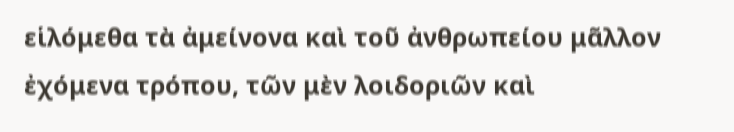εἱλόμεθα τὰ ἀμείνονα καὶ τοῦ ἀνθρωπείου μᾶλλον ἐχόμενα τρόπου, τῶν μὲν λοιδοριῶν καὶ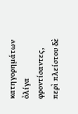κατηγορημάτων ὀλίγα φροντίσαντες, περὶ πλείστου δὲ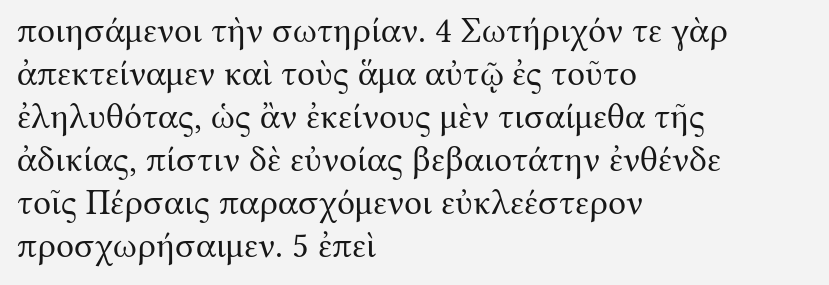ποιησάμενοι τὴν σωτηρίαν. 4 Σωτήριχόν τε γὰρ ἀπεκτείναμεν καὶ τοὺς ἅμα αὐτῷ ἐς τοῦτο ἐληλυθότας, ὡς ἂν ἐκείνους μὲν τισαίμεθα τῆς ἀδικίας, πίστιν δὲ εὐνοίας βεβαιοτάτην ἐνθένδε τοῖς Πέρσαις παρασχόμενοι εὐκλεέστερον προσχωρήσαιμεν. 5 ἐπεὶ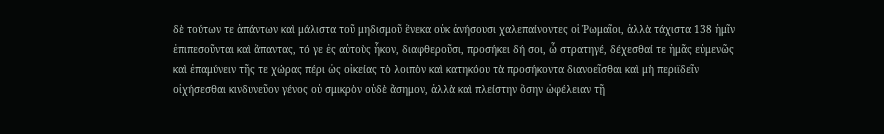δὲ τούτων τε ἁπάντων καὶ μάλιστα τοῦ μηδισμοῦ ἕνεκα οὐκ ἀνήσουσι χαλεπαίνοντες οἱ Ῥωμαῖοι, ἀλλὰ τάχιστα 138 ἡμῖν ἐπιπεσοῦνται καὶ ἅπαντας, τό γε ἐς αὐτοὺς ἧκον, διαφθεροῦσι, προσήκει δή σοι, ὦ στρατηγέ, δέχεσθαί τε ἡμᾶς εὐμενῶς καὶ ἐπαμύνειν τῆς τε χώρας πέρι ὡς οἰκείας τὸ λοιπὸν καὶ κατηκόου τὰ προσήκοντα διανοεῖσθαι καὶ μὴ περιϊδεῖν οἰχήσεσθαι κινδυνεῦον γένος οὐ σμικρὸν οὐδὲ ἄσημον, ἀλλὰ καὶ πλείστην ὅσην ὠφέλειαν τῇ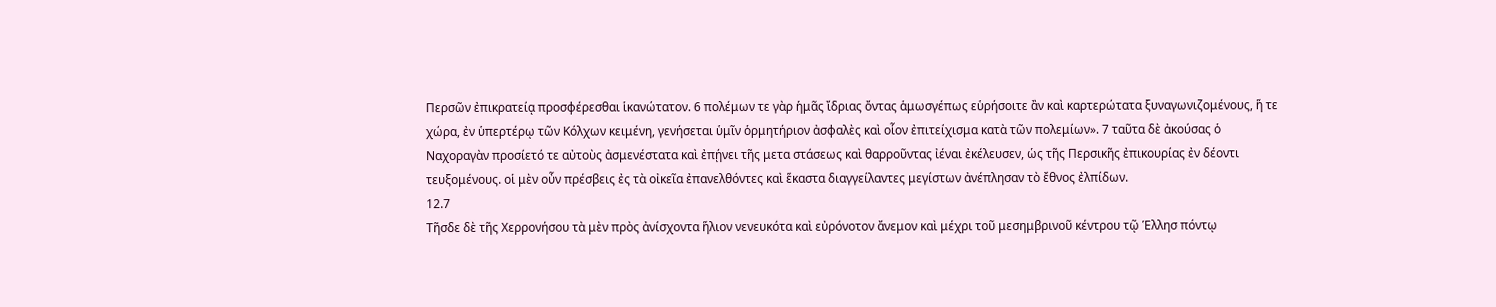Περσῶν ἐπικρατείᾳ προσφέρεσθαι ἱκανώτατον. 6 πολέμων τε γὰρ ἡμᾶς ἴδριας ὄντας ἁμωσγέπως εὑρήσοιτε ἂν καὶ καρτερώτατα ξυναγωνιζομένους, ἥ τε χώρα, ἐν ὑπερτέρῳ τῶν Κόλχων κειμένη, γενήσεται ὑμῖν ὁρμητήριον ἀσφαλὲς καὶ οἷον ἐπιτείχισμα κατὰ τῶν πολεμίων». 7 ταῦτα δὲ ἀκούσας ὁ Ναχοραγὰν προσίετό τε αὐτοὺς ἀσμενέστατα καὶ ἐπῄνει τῆς μετα στάσεως καὶ θαρροῦντας ἰέναι ἐκέλευσεν, ὡς τῆς Περσικῆς ἐπικουρίας ἐν δέοντι τευξομένους. οἱ μὲν οὖν πρέσβεις ἐς τὰ οἰκεῖα ἐπανελθόντες καὶ ἕκαστα διαγγείλαντες μεγίστων ἀνέπλησαν τὸ ἔθνος ἐλπίδων.
12.7
Τῆσδε δὲ τῆς Χερρονήσου τὰ μὲν πρὸς ἀνίσχοντα ἥλιον νενευκότα καὶ εὐρόνοτον ἄνεμον καὶ μέχρι τοῦ μεσημβρινοῦ κέντρου τῷ Ἑλλησ πόντῳ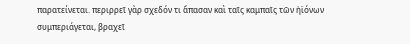παρατείνεται. περιρρεῖ γὰρ σχεδόν τι ἅπασαν καὶ ταῖς καμπαῖς τῶν ἠϊόνων συμπεριάγεται, βραχεῖ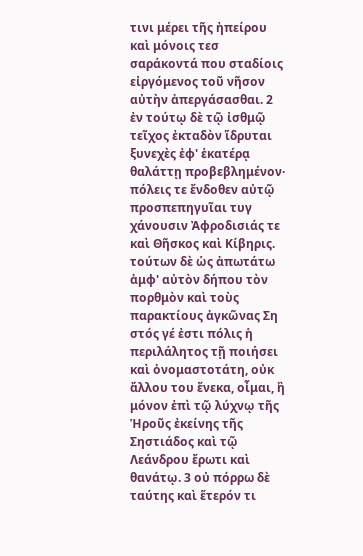τινι μέρει τῆς ἠπείρου καὶ μόνοις τεσ σαράκοντά που σταδίοις εἰργόμενος τοῦ νῆσον αὐτὴν ἀπεργάσασθαι. 2 ἐν τούτῳ δὲ τῷ ἰσθμῷ τεῖχος ἐκταδὸν ἵδρυται ξυνεχὲς ἐφ' ἑκατέρᾳ θαλάττῃ προβεβλημένον· πόλεις τε ἔνδοθεν αὐτῷ προσπεπηγυῖαι τυγ χάνουσιν Ἀφροδισιάς τε καὶ Θῆσκος καὶ Κίβηρις. τούτων δὲ ὡς ἀπωτάτω ἀμφ' αὐτὸν δήπου τὸν πορθμὸν καὶ τοὺς παρακτίους ἀγκῶνας Ση στός γέ ἐστι πόλις ἡ περιλάλητος τῇ ποιήσει καὶ ὀνομαστοτάτη, οὐκ ἄλλου του ἕνεκα, οἶμαι, ἢ μόνον ἐπὶ τῷ λύχνῳ τῆς Ἡροῦς ἐκείνης τῆς Σηστιάδος καὶ τῷ Λεάνδρου ἔρωτι καὶ θανάτῳ. 3 οὐ πόρρω δὲ ταύτης καὶ ἕτερόν τι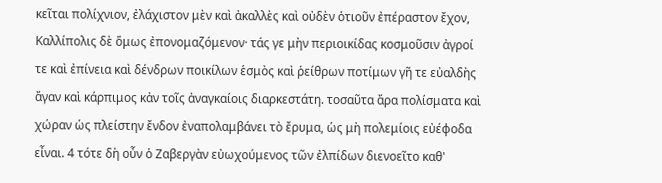κεῖται πολίχνιον, ἐλάχιστον μὲν καὶ ἀκαλλὲς καὶ οὐδὲν ὁτιοῦν ἐπέραστον ἔχον, Καλλίπολις δὲ ὅμως ἐπονομαζόμενον· τάς γε μὴν περιοικίδας κοσμοῦσιν ἀγροί τε καὶ ἐπίνεια καὶ δένδρων ποικίλων ἑσμὸς καὶ ῥείθρων ποτίμων γῆ τε εὐαλδὴς ἄγαν καὶ κάρπιμος κἀν τοῖς ἀναγκαίοις διαρκεστάτη. τοσαῦτα ἄρα πολίσματα καὶ χώραν ὡς πλείστην ἔνδον ἐναπολαμβάνει τὸ ἔρυμα, ὡς μὴ πολεμίοις εὐέφοδα εἶναι. 4 τότε δὴ οὖν ὁ Ζαβεργὰν εὐωχούμενος τῶν ἐλπίδων διενοεῖτο καθ'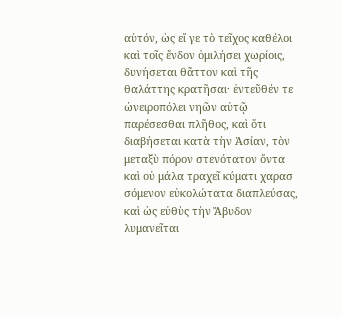αὑτόν, ὡς εἴ γε τὸ τεῖχος καθέλοι καὶ τοῖς ἔνδον ὁμιλήσει χωρίοις, δυνήσεται θᾶττον καὶ τῆς θαλάττης κρατῆσαι· ἐντεῦθέν τε ὠνειροπόλει νηῶν αὐτῷ παρέσεσθαι πλῆθος, καὶ ὅτι διαβήσεται κατὰ τὴν Ἀσίαν, τὸν μεταξὺ πόρον στενότατον ὄντα καὶ οὐ μάλα τραχεῖ κύματι χαρασ σόμενον εὐκολώτατα διαπλεύσας, καὶ ὡς εὐθὺς τὴν Ἄβυδον λυμανεῖται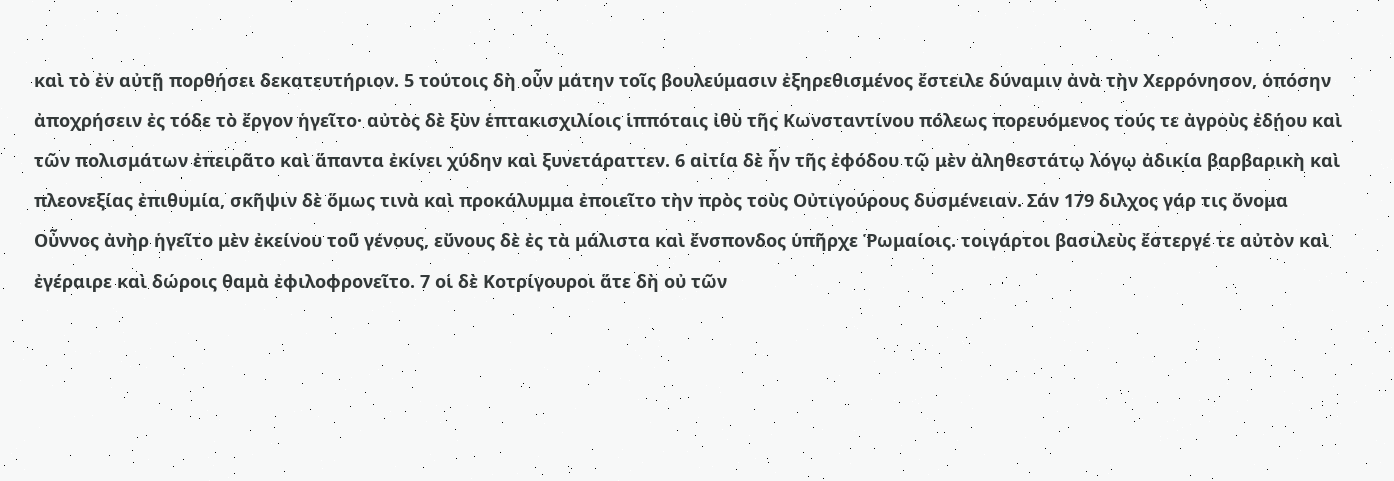καὶ τὸ ἐν αὐτῇ πορθήσει δεκατευτήριον. 5 τούτοις δὴ οὖν μάτην τοῖς βουλεύμασιν ἐξηρεθισμένος ἔστειλε δύναμιν ἀνὰ τὴν Χερρόνησον, ὁπόσην ἀποχρήσειν ἐς τόδε τὸ ἔργον ἡγεῖτο· αὐτὸς δὲ ξὺν ἑπτακισχιλίοις ἱππόταις ἰθὺ τῆς Κωνσταντίνου πόλεως πορευόμενος τούς τε ἀγροὺς ἐδῄου καὶ τῶν πολισμάτων ἐπειρᾶτο καὶ ἅπαντα ἐκίνει χύδην καὶ ξυνετάραττεν. 6 αἰτία δὲ ἦν τῆς ἐφόδου τῷ μὲν ἀληθεστάτῳ λόγῳ ἀδικία βαρβαρικὴ καὶ πλεονεξίας ἐπιθυμία, σκῆψιν δὲ ὅμως τινὰ καὶ προκάλυμμα ἐποιεῖτο τὴν πρὸς τοὺς Οὐτιγούρους δυσμένειαν. Σάν 179 διλχος γάρ τις ὄνομα Οὖννος ἀνὴρ ἡγεῖτο μὲν ἐκείνου τοῦ γένους, εὔνους δὲ ἐς τὰ μάλιστα καὶ ἔνσπονδος ὑπῆρχε Ῥωμαίοις. τοιγάρτοι βασιλεὺς ἔστεργέ τε αὐτὸν καὶ ἐγέραιρε καὶ δώροις θαμὰ ἐφιλοφρονεῖτο. 7 οἱ δὲ Κοτρίγουροι ἅτε δὴ οὐ τῶν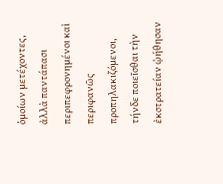ὁμοίων μετέχοντες, ἀλλὰ παντάπασι περιπεφρονημένοι καὶ περιφανῶς προπηλακιζόμενοι, τήνδε ποιεῖσθαι τὴν ἐκστρατείαν ᾠήθησαν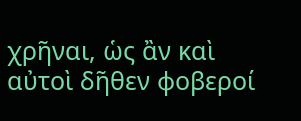χρῆναι, ὡς ἂν καὶ αὐτοὶ δῆθεν φοβεροί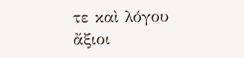τε καὶ λόγου ἄξιοι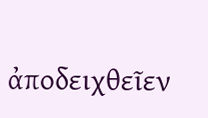ἀποδειχθεῖεν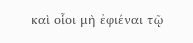καὶ οἷοι μὴ ἐφιέναι τῷ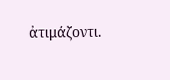ἀτιμάζοντι.